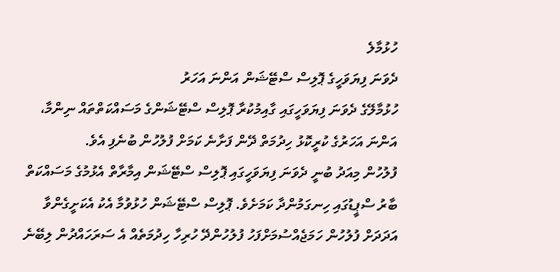ހުޅުމާލެ
ދެވަނަ ފިޔަވަހީގެ ޕޮލިސް ސްޓޭޝަން އަންނަ އަހަރު
ހުޅުމާލޭގެ ދެވަނަ ފިޔަވަހީގައި ގާއިމުކުރާ ޕޮލިސް ސްޓޭޝަންގެ މަސައްކަތްތައް ނިންމާ، އަންނަ އަހަރުގެ ކުރީކޮޅު ހިދުމަތް ދޭން ފަށާނެ ކަމަށް ފުލުހުން ބުނެފި އެވެ.
ފުލުހުން މިއަދު ބުނީ ދެވަނަ ފިޔަވަހީގައި ޕޮލިސް ސްޓޭޝަން އިމާރާތް އެޅުމުގެ މަސައްކަތް ބާރު ސްޕީޑުގައި ހިނގަމުންދާ ކަމަށެވެ. ޕޮލިސް ސްޓޭޝަން ހުޅުވުމާ އެކު އެކަށީގެންވާ އަދަދަށް ފުލުހުން ހަމަޖެއްސުމަށްފަހު ފުލުހުންދޭ ހުރިހާ ހިދުމަތެއް އެ ސަރަހައްދުން ލިބޭނެ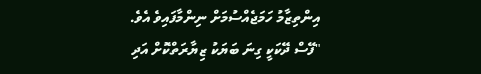އިންތިޒާމު ހަމަޖެއްސުމަށް ނިންމާފައިވެ އެވެ.
"ފޭސް ދޭކަކީ ގިނަ ބަޔަކު ޒިޔާރަތްކޮށް އަދި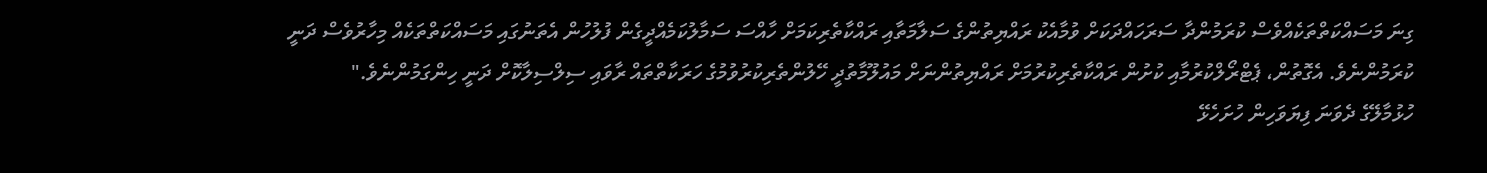ގިނަ މަސައްކަތްތަކެއްވެސް ކުރަމުންދާ ސަރަހައްދަކަށް ވުމާއެކު ރައްޔިތުންގެ ސަލާމަތާއި ރައްކާތެރިކަމަށް ހާއްސަ ސަމާލުކަމެއްދީގެން ފުލުހުން އެތަނުގައި މަސައްކަތްތަކެއް މިހާރުވެސް ދަނީ ކުރަމުންނެވެ. އެގޮތުން، ޕެޓްރޯލްކުރުމާއި ކުށުން ރައްކާތެރިކުރުމަށް ރައްޔިތުންނަށް މައުލޫމާތުދީ ހޭލުންތެރިކުރުވުމުގެ ހަރަކާތްތައް ރާވައި ސިލްސިލާކޮށް ދަނީ ހިންގަމުންނެވެ."
ހުޅުމާލޭގެ ދެވަނަ ފިޔަވަހިން ހުށަހެޅޭ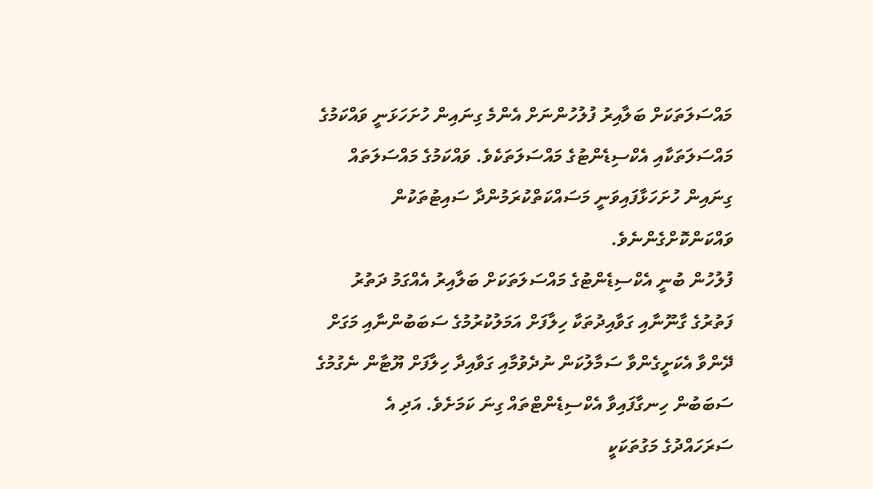މައްސަލަތަކަށް ބަލާއިރު ފުލުހުންނަށް އެންމެ ގިނައިން ހުށަހަޅަނީ ވައްކަމުގެ މައްސަލަތަކާއި އެކްސިޑެންޓުގެ މައްސަލަތަކެވެ. ވައްކަމުގެ މައްސަލަތައް ގިނައިން ހުށަހަޅާފައިވަނީ މަސައްކަތްކުރަމުންދާ ސައިޓުތަކުން ވައްކަންކޮށްގެންނެވެ.
ފުލުހުން ބުނީ އެކްސިޑެންޓުގެ މައްސަލަތަކަށް ބަލާއިރު އެއްގަމު ދަތުރު ފަތުރުގެ ގާނޫނާއި ގަވާއިދުތަކާ ހިލާފަށް އަމަލުކުރުމުގެ ސަބަބުންނާއި މަގަށް ދޭންވާ އެކަށީގެންވާ ސަމާލުކަން ނުދެވުމާއި ގަވާއިދާ ހިލާފަށް ޔޫޓާން ނެގުމުގެ ސަބަބުން ހިނގާފައިވާ އެކްސިޑެންޓްތައް ގިނަ ކަމަށެވެ. އަދި އެ ސަރަހައްދުގެ މަގުތަކަކީ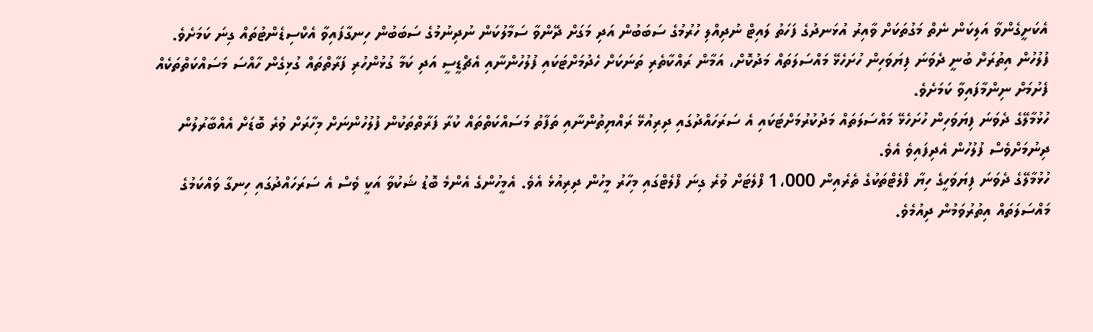އެކަށީގެންވާ އަލިކަން ނެތް މަގުތަކަށް ވާއިރު އުޅަނދުގެ ފަހަތު ލައިޓް ނުދިއްލި ހުރުމުގެ ސަބަބުން އަދި މަގަށް ދޭންވާ ސަމާލުކަން ނުދިނުމުގެ ސަބަބުން ހިނގާފައިވާ އެކްސިޑެންޓުތައް ގިނަ ކަމަށެވެ.
ފުލުހުން އިތުރަށް ބުނީ ދެވަނަ ފިޔަވަހިން ހުށަހެޅޭ މައްސަލަތައް މަދުކޮށް، އަމާން ރައްކާތެރި ތަނަކަށް ހެދުމަށްޓަކައި ފުލުހުންނާއި އެޗްޑީސީ އަދި ކަމާ ގުޅުންހުރި ފަރާތްތައް ގުޅިގެން ހާއްސަ މަސައްކަތްތަކެއް ފެށުމަށް ނިންމާފައިވާ ކަމަށެވެ.
ހުޅުމާލޭގެ ދެވަނަ ފިޔަވަހިން ހުށަހެޅޭ މައްސަލަތައް މަދުކުރުމަށްޓަކައި އެ ސަރަހައްދުގައި ދިރިއުޅޭ ރައްޔިތުންނާއި ތަފާތު މަސައްކަތްތައް ކުރާ ފަރާތްތަކުން ފުލުހުންނަށް މިހާރަށް ވުރެ ބޮޑަށް އެއްބާރުލުން ދިނުމަށްވެސް ފުލުހުން އެދިފައިވެ އެވެ.
ހުޅުމާލޭގެ ދެވަނަ ފިޔަވަހީގެ ހިޔާ ފްލެޓްތަކުގެ ތެރެއިން 1،000 ފްލެޓަށް ވުރެ ގިނަ ފްލެޓްގައި މިހާރު މީހުން ދިރިއުޅެ އެވެ. އެމީހުންގެ އެންމެ ބޮޑު ޝަކުވާ އަކީ ވެސް އެ ސަރަހައްދުގައި ހިނގާ ވައްކަމުގެ މައްސަލަތައް އިތުރުވަމުން ދިއުމެވެ.